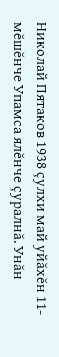Николай Пятаков 1938 çулхи май уйăхĕн 11-мĕшĕнче Упамса ялĕнче çуралнă. Унăн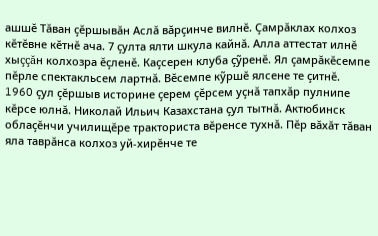ашшĕ Тăван çĕршывăн Аслă вăрçинче вилнĕ. Çамрăклах колхоз кĕтĕвне кĕтнĕ ача. 7 çулта ялти шкула кайнă. Алла аттестат илнĕ хыççăн колхозра ĕçленĕ. Каçсерен клуба çỹренĕ. Ял çамрăкĕсемпе пĕрле спектакльсем лартнă. Вĕсемпе кỹршĕ ялсене те çитнĕ.
1960 çул çĕршыв историне çерем çĕрсем уçнă тапхăр пулнипе кĕрсе юлнă. Николай Ильич Казахстана çул тытнă. Актюбинск облаçĕнчи училищĕре тракториста вĕренсе тухнă. Пĕр вăхăт тăван яла таврăнса колхоз уй-хирĕнче те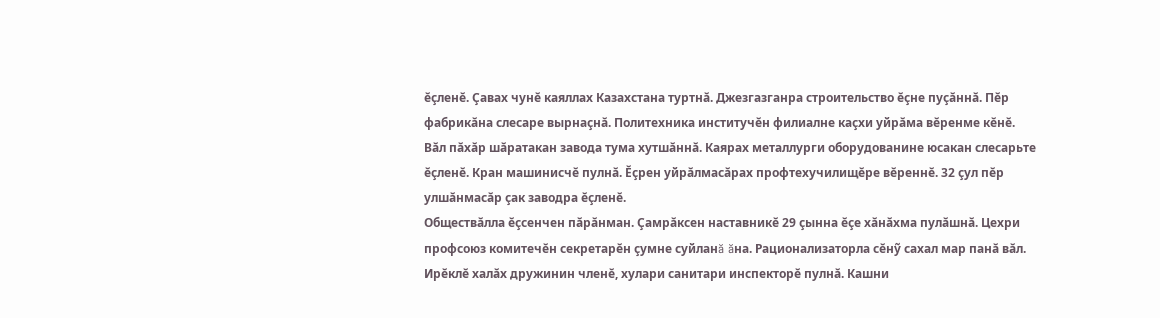ĕçленĕ. Çавах чунĕ каяллах Казахстана туртнă. Джезгазганра строительство ĕçне пуçăннă. Пĕр фабрикăна слесаре вырнаçнă. Политехника институчĕн филиалне каçхи уйрăма вĕренме кĕнĕ.
Вăл пăхăр шăратакан завода тума хутшăннă. Каярах металлурги оборудованине юсакан слесарьте ĕçленĕ. Кран машинисчĕ пулнă. Ĕçрен уйрăлмасăрах профтехучилищĕре вĕреннĕ. 32 çул пĕр улшăнмасăр çак заводра ĕçленĕ.
Обществăлла ĕçсенчен пăрăнман. Çамрăксен наставникĕ 29 çынна ĕçе хăнăхма пулăшнă. Цехри профсоюз комитечĕн секретарĕн çумне суйланă ăна. Рационализаторла сĕнỹ сахал мар панă вăл. Ирĕклĕ халăх дружинин членĕ, хулари санитари инспекторĕ пулнă. Кашни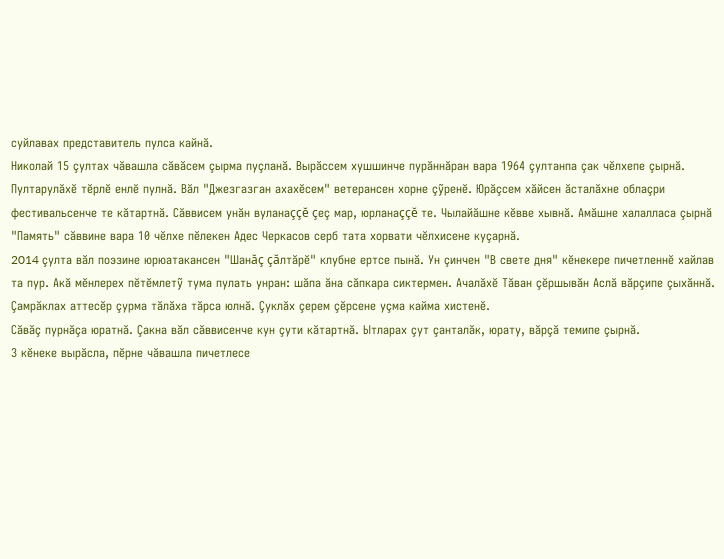суйлавах представитель пулса кайнă.
Николай 15 çултах чăвашла сăвăсем çырма пуçланă. Вырăссем хушшинче пурăннăран вара 1964 çултанпа çак чĕлхепе çырнă.
Пултарулăхĕ тĕрлĕ енлĕ пулнă. Вăл "Джезгазган ахахĕсем" ветерансен хорне çỹренĕ. Юрăçсем хăйсен ăсталăхне облаçри фестивальсенче те кăтартнă. Сăввисем унăн вуланаççĕ çеç мар, юрланаççĕ те. Чылайăшне кĕвве хывнă. Амăшне халалласа çырнă "Память" сăввине вара 10 чĕлхе пĕлекен Адес Черкасов серб тата хорвати чĕлхисене куçарнă.
2014 çулта вăл поэзине юрюатакансен "Шанăç çăлтăрĕ" клубне ертсе пынă. Ун çинчен "В свете дня" кĕнекере пичетленнĕ хайлав та пур. Акă мĕнлерех пĕтĕмлетỹ тума пулать унран: шăпа ăна сăпкара сиктермен. Ачалăхĕ Тăван çĕршывăн Аслă вăрçипе çыхăннă. Çамрăклах аттесĕр çурма тăлăха тăрса юлнă. Çуклăх çерем çĕрсене уçма кайма хистенĕ.
Сăвăç пурнăçа юратнă. Çакна вăл сăввисенче кун çути кăтартнă. Ытларах çут çанталăк, юрату, вăрçă темипе çырнă.
3 кĕнеке вырăсла, пĕрне чăвашла пичетлесе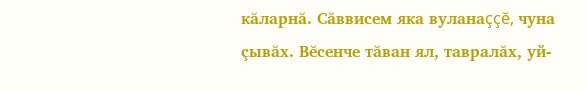кăларнă. Сăввисем яка вуланаççĕ, чуна çывăх. Вĕсенче тăван ял, тавралăх, уй-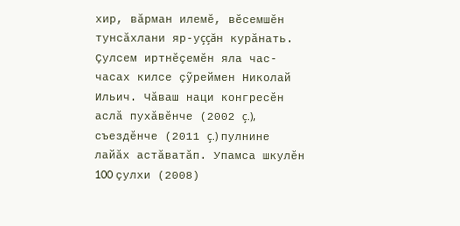хир, вăрман илемĕ, вĕсемшĕн тунсăхлани яр-уççăн курăнать.
Çулсем иртнĕçемĕн яла час-часах килсе çỹреймен Николай Ильич. Чăваш наци конгресĕн аслă пухăвĕнче (2002 ç.), съездĕнче (2011 ç.) пулнине лайăх астăватăп. Упамса шкулĕн 100 çулхи (2008)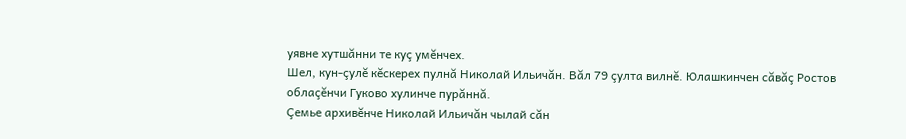уявне хутшăнни те куç умĕнчех.
Шел, кун-çулĕ кĕскерех пулнă Николай Ильичăн. Вăл 79 çулта вилнĕ. Юлашкинчен сăвăç Ростов облаçĕнчи Гуково хулинче пурăннă.
Çемье архивĕнче Николай Ильичăн чылай сăн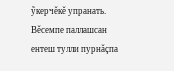ỹкерчĕкĕ упранать. Вĕсемпе паллашсан ентеш тулли пурнăçпа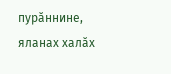пурăннине, яланах халăх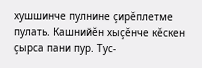хушшинче пулнине çирĕплетме пулать. Кашнийĕн хыçĕнче кĕскен çырса пани пур. Тус-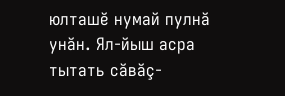юлташĕ нумай пулнă унăн. Ял-йыш асра тытать сăвăç-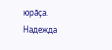юрăçа.
Надежда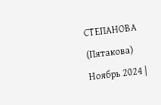СТЕПАНОВА (Пятакова)
Ноябрь 2024 |